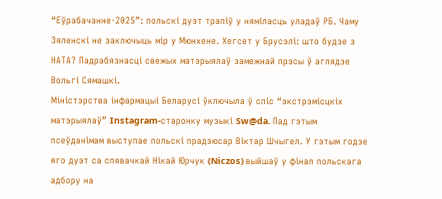“Еўрабачанне-2025”: польскі дуэт трапіў у няміласць уладаў РБ. Чаму Зяленскі не заключыць мір у Мюнхене. Хегсет у Брусэлі: што будзе з НАТА? Падрабязнасці свежых матэрыялаў замежнай прэсы ў аглядзе Вольгі Сямашкі.
Міністэрства інфармацыі Беларусі ўключыла ў спіс “экстрэмісцкіх матэрыялаў” Instagram-старонку музыкі Sw@da. Пад гэтым псеўданімам выступае польскі прадзюсар Віктар Шчыгел. У гэтым годзе яго дуэт са спявачкай Нікай Юрчук (Niczos) выйшаў у фінал польскага адбору на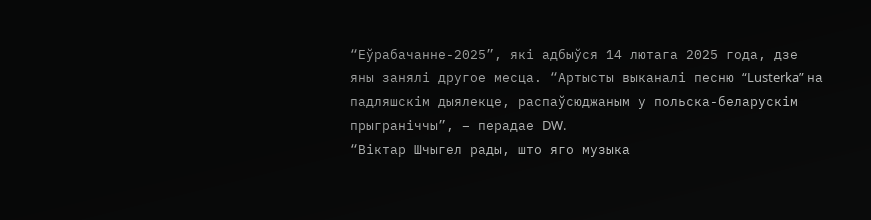“Еўрабачанне-2025”, які адбыўся 14 лютага 2025 года, дзе яны занялі другое месца. “Артысты выканалі песню “Lusterka” на падляшскім дыялекце, распаўсюджаным у польска-беларускім прыграніччы”, – перадае DW.
“Віктар Шчыгел рады, што яго музыка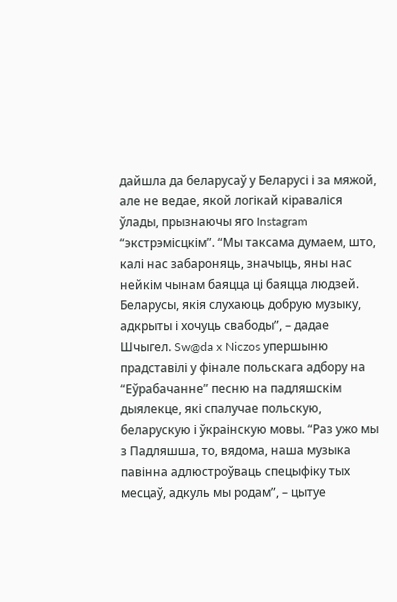дайшла да беларусаў у Беларусі і за мяжой, але не ведае, якой логікай кіраваліся ўлады, прызнаючы яго Instagram “экстрэмісцкім”. “Мы таксама думаем, што, калі нас забароняць, значыць, яны нас нейкім чынам баяцца ці баяцца людзей. Беларусы, якія слухаюць добрую музыку, адкрыты і хочуць свабоды”, – дадае Шчыгел. Sw@da x Niczos упершыню прадставілі у фінале польскага адбору на “Еўрабачанне” песню на падляшскім дыялекце, які спалучае польскую, беларускую і ўкраінскую мовы. “Раз ужо мы з Падляшша, то, вядома, наша музыка павінна адлюстроўваць спецыфіку тых месцаў, адкуль мы родам”, – цытуе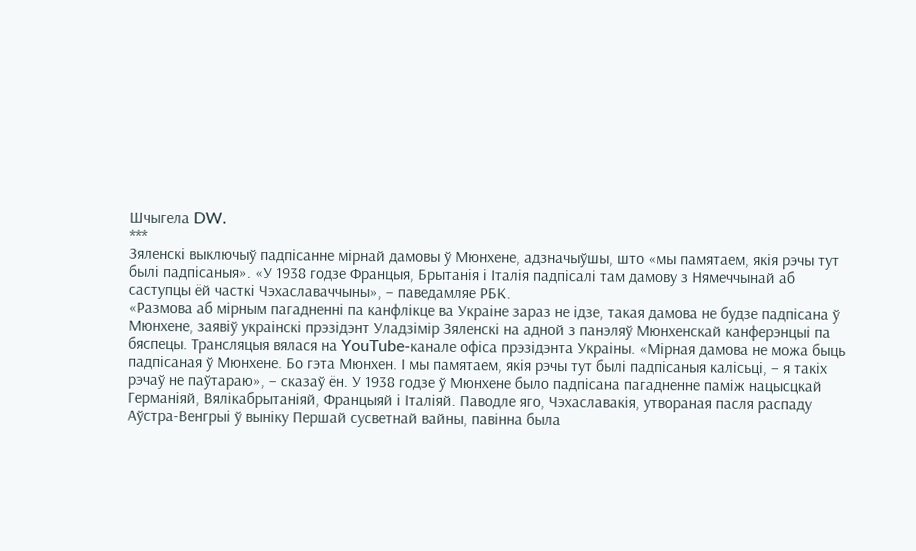Шчыгела DW.
***
Зяленскі выключыў падпісанне мірнай дамовы ў Мюнхене, адзначыўшы, што «мы памятаем, якія рэчы тут былі падпісаныя». «У 1938 годзе Францыя, Брытанія і Італія падпісалі там дамову з Нямеччынай аб саступцы ёй часткі Чэхаславаччыны», – паведамляе РБК.
«Размова аб мірным пагадненні па канфлікце ва Украіне зараз не ідзе, такая дамова не будзе падпісана ў Мюнхене, заявіў украінскі прэзідэнт Уладзімір Зяленскі на адной з панэляў Мюнхенскай канферэнцыі па бяспецы. Трансляцыя вялася на YouTube-канале офіса прэзідэнта Украіны. «Мірная дамова не можа быць падпісаная ў Мюнхене. Бо гэта Мюнхен. І мы памятаем, якія рэчы тут былі падпісаныя калісьці, – я такіх рэчаў не паўтараю», – сказаў ён. У 1938 годзе ў Мюнхене было падпісана пагадненне паміж нацысцкай Германіяй, Вялікабрытаніяй, Францыяй і Італіяй. Паводле яго, Чэхаславакія, утвораная пасля распаду Аўстра-Венгрыі ў выніку Першай сусветнай вайны, павінна была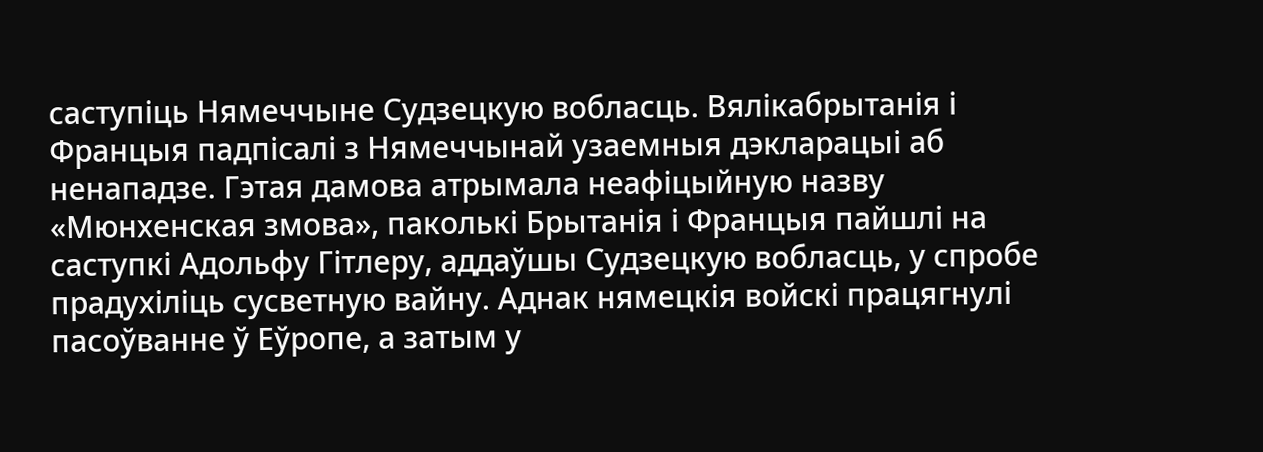саступіць Нямеччыне Судзецкую вобласць. Вялікабрытанія і Францыя падпісалі з Нямеччынай узаемныя дэкларацыі аб ненападзе. Гэтая дамова атрымала неафіцыйную назву «Мюнхенская змова», паколькі Брытанія і Францыя пайшлі на саступкі Адольфу Гітлеру, аддаўшы Судзецкую вобласць, у спробе прадухіліць сусветную вайну. Аднак нямецкія войскі працягнулі пасоўванне ў Еўропе, а затым у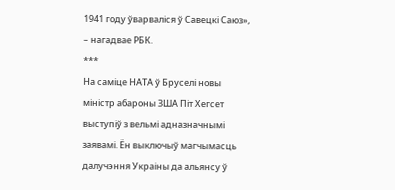1941 году ўварваліся ў Савецкі Саюз», – нагадвае РБК.
***
На саміце НАТА ў Бруселі новы міністр абароны ЗША Піт Хегсет выступіў з вельмі адназначнымі заявамі. Ён выключыў магчымасць далучэння Украіны да альянсу ў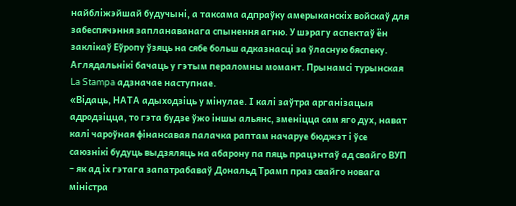найбліжэйшай будучыні, а таксама адпраўку амерыканскіх войскаў для забеспячэння запланаванага спынення агню. У шэрагу аспектаў ён заклікаў Еўропу ўзяць на сябе больш адказнасці за ўласную бяспеку. Аглядальнікі бачаць у гэтым пераломны момант. Прынамсі турынская La Stampa адзначае наступнае.
«Відаць, НАТА адыходзіць у мінулае. І калі заўтра арганізацыя адродзіцца, то гэта будзе ўжо іншы альянс, зменіцца сам яго дух, нават калі чароўная фінансавая палачка раптам начаруе бюджэт і ўсе саюзнікі будуць выдзяляць на абарону па пяць працэнтаў ад свайго ВУП – як ад іх гэтага запатрабаваў Дональд Трамп праз свайго новага міністра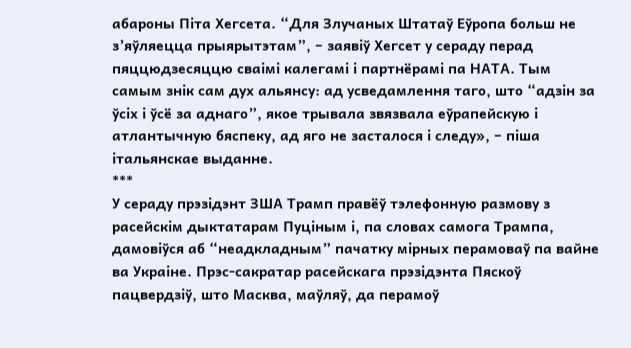абароны Піта Хегсета. “Для Злучаных Штатаў Еўропа больш не з’яўляецца прыярытэтам”, – заявіў Хегсет у сераду перад пяццюдзесяццю сваімі калегамі і партнёрамі па НАТА. Тым самым знік сам дух альянсу: ад усведамлення таго, што “адзін за ўсіх і ўсё за аднаго”, якое трывала звязвала еўрапейскую і атлантычную бяспеку, ад яго не засталося і следу», – піша італьянскае выданне.
***
У сераду прэзідэнт ЗША Трамп правёў тэлефонную размову з расейскім дыктатарам Пуціным і, па словах самога Трампа, дамовіўся аб “неадкладным” пачатку мірных перамоваў па вайне ва Украіне. Прэс-сакратар расейскага прэзідэнта Пяскоў пацвердзіў, што Масква, маўляў, да перамоў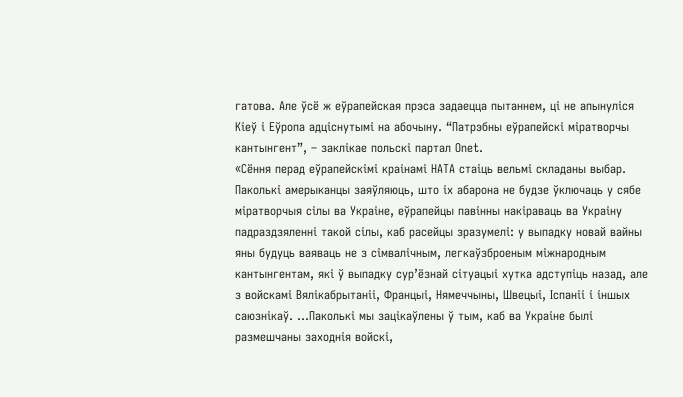гатова. Але ўсё ж еўрапейская прэса задаецца пытаннем, ці не апынуліся Кіеў і Еўропа адціснутымі на абочыну. “Патрэбны еўрапейскі міратворчы кантынгент”, – заклікае польскі партал Onet.
«Сёння перад еўрапейскімі краінамі НАТА стаіць вельмі складаны выбар. Паколькі амерыканцы заяўляюць, што іх абарона не будзе ўключаць у сябе міратворчыя сілы ва Украіне, еўрапейцы павінны накіраваць ва Украіну падраздзяленні такой сілы, каб расейцы зразумелі: у выпадку новай вайны яны будуць ваяваць не з сімвалічным, легкаўзброеным міжнародным кантынгентам, які ў выпадку сур’ёзнай сітуацыі хутка адступіць назад, але з войскамі Вялікабрытаніі, Францыі, Нямеччыны, Швецыі, Іспаніі і іншых саюзнікаў. …Паколькі мы зацікаўлены ў тым, каб ва Украіне былі размешчаны заходнія войскі,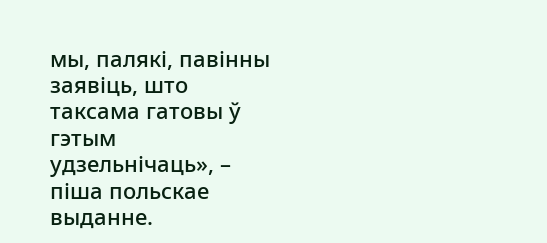мы, палякі, павінны заявіць, што таксама гатовы ў гэтым удзельнічаць», – піша польскае выданне.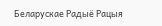Беларускае Радыё Рацыя